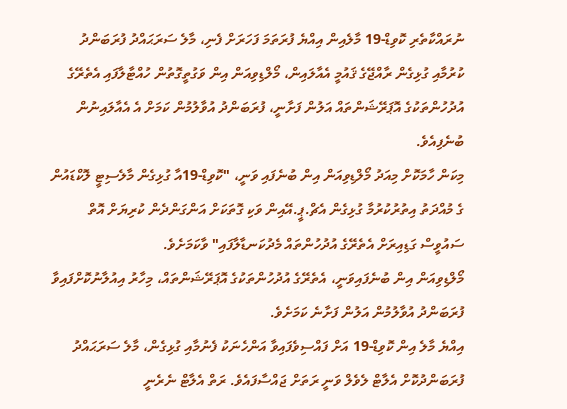ނުރައްކާތެރި ކޮވިޑް-19 މާލެއިން އިއްޔެ ފުރަތަމަ ފަހަރަށް ފެނި، މާލެ ސަރަޙައްދު ފުރަބަންދު ކުރުމާއި ގުޅިގެން ރާއްޖޭގެ ޤައުމީ އެއާލައިން، މޯލްޑިވިއަން އިން ވަގުތީގޮތުން ހުއްޓާލާފައި އެތެރޭގެ އުދުހުންތަކުގެ އޮޕަރޭޝަންތައް އަލުން ފަށާނީ، ފުރަބަންދު އުވާލުމުން ކަމަށް އެ އެއާލައިނުން ބުނެފިއެވެ.
މިކަން ހާމަކޮށް މިއަދު މޯލްޑިވިއަން އިން ބުނެފައި ވަނީ، "ކޮވިޑް-19އާ ގުޅިގެން މާލެސިޓީ ލޮކްޑައުން ގެ މުއްދަތު އިތުރުކުރުމާ ގުޅިގެން އެޗް.ޕީ.އޭއިން ވަކި ގޮތަކަށް އަންގަންދެން ކުރިޔަށް އޮތް ސައުވީސް ގަޑިއިރަށް އެތެރޭގެ އުދުހުންތައް މެދުކަނޑާލާފައި" ވާކަމަށެވެ.
މޯލްޑިވިއަން އިން ބުނެފައިވަނީ، އެތެރޭގެ އުދުހުންތަކުގެ އޮޕަރޭޝަންތައް، މިހާރު އިއުލާނުކޮށްފައިވާ ފުރަބަންދު އުވާލުމުން އަލުން ފަށާނެ ކަމަށެވެ.
އިއްޔެ މާލެ އިން ކޮވިޑް-19 އަށް ފައްސިވެފައިވާ އަންހެނަކު ފެނުމާއި ގުޅިގެން، މާލެ ސަރަޙައްދު ފުރަބަންދުކޮށް އެލާޓް ލެވެލް ވަނީ ރަތަށް ޖައްސާފައެވެ. ރަތް އެލާޓް ނެރެނީ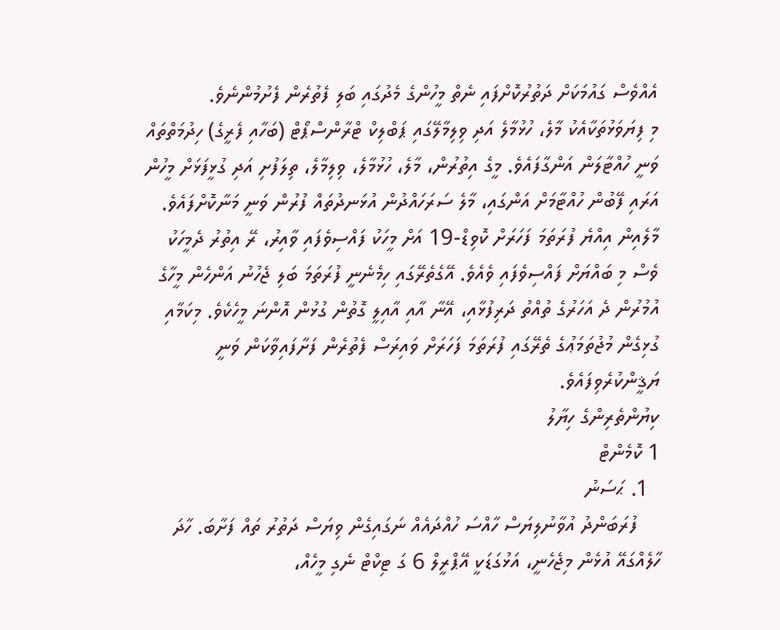އެއްވެސް ގައުމަކަށް ދަތުރުކޮށްފައި ނެތް މީހުންގެ މެދުގައި ބަލި ފެތުރެން ފެށުމުންނެވެ.
މި ފިޔަވަޅުތަކާއެކު މާލެ، ހުޅުމާލެ އަދި ވިލިމާލޭގައި ޕަބްލިކް ޓްރާންސްޕޯޓް (ބަހާއި ފެރީގެ) ހިދުމަތްތައް ވަނީ ހުއްޓާލަން އަންގާފައެވެ. މީގެ އިތުރުން، މާލެ، ހުޅުމާލެ، ވިލިމާލެ، ތިލަފުށި އަދި ގުޅީފަޅަށް މީހުން އަރައި ފޭބުން ހުއްޓާމަށް އަންގައި، މާލެ ސަރަހައްދުން އުޅަނދުތައް ފުރުން ވަނީ މަނާކޮށްފައެވެ.
މާލެއިން އިއްޔެ ފުރަތަމަ ފަހަރަށް ކޮވިޑް-19 އަށް މީހަކު ފައްސިވެފައި ވާއިރު، ރޭ އިތުރު ދެމީހަކު ވެސް މި ބައްޔަށް ފައްސިވެފައި ވެއެވެ. އޭގެތެރޭގައި ހިމެނެނީ ފުރަތަމަ ބަލި ޖެހުނު އަންހެން މީހާގެ އުމުރުން ދެ އަހަރުގެ ތުއްތު ދަރިފުޅާއި، އޭނާ އާއި އާއިލީ ގޮތުން ގުޅުން އޮންނަ މީހެކެވެ. މިކަމާއި ގުޅިގެން މުޖުތަމަޢުގެ ތެރޭގައި ފުރަތަމަ ފަހަރަށް ވައިރަސް ފެތުރެން ފަށާފައިވާކަން ވަނީ ޔަޤީންކުރެވިފައެވެ.
ކިޔުންތެރިންގެ ހިޔާލު
1 ކޮމެންޓް
  1. ޙަސަނު
    ފުރަބަންދު އުވާނުލިޔަސް ހާއްސަ ހުއްދައެއް ނަގައިގެން ވިޔަސް ދަތުރު ތައް ފަށާބަ. ހާދަ ހާލެއްގައޭ އުޅެން މިޖެހެނީ، އަޅުގަޑަކީ އޭޕްރީލް 6 ގަ ޓިކްޓް ނެގި މީހެއް،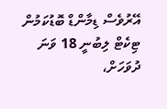އޭރުވެސް ޑިމާންޑް ބޮޑުކަމުން ޓިކެޓް ލިބުނީ 18 ވަނަ ދުވަހަށް،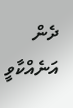ދެން އަނެއްކާވީ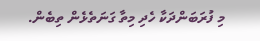މި ފުރަބަންދަކާ ހެދި މިތާ ގަނަތެޅެން ތިބެން.